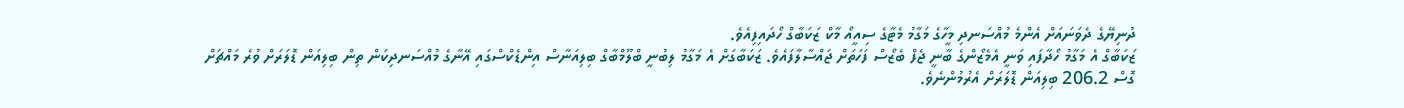ދުނިޔޭގެ ދެވަނައަށް އެންމެ މުއްސަނދި މީހާގެ މަގާމު މެޓާގެ ސިއީއޯ މާކް ޒަކަބާގް ހޯދައިފިއެވެ.
ޒަކަބާގް އެ މަގާމު ހޯދާފައި ވަނީ އެމެޒޯންގެ ބާނީ ޖެފް ބެޒޯސް ފަހަތަށް ޖައްސާލާފައެވެ. ޒަކަބާގަށް އެ މަގާމު ލިބުނީ ބްލޫމްބާގް ބިލިއަނާސް އިންޑެކްސްގައި އޭނާގެ މުއްސަނދިކަން ތިން ބިލިއަން ޑޮލަރަށް ވުރެ މައްޗަށް ގޮސް 206.2 ބިލިއަން ޑޮލަރަށް އެރުމުންނެވެ.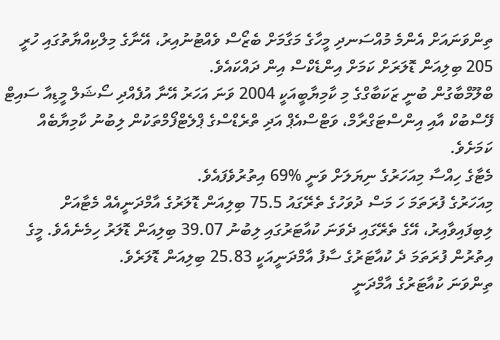ތިންވަނައަށް އެންމެ މުއްސަނދި މީހާގެ މަގާމަށް ބެޒޯސް ވެއްޓުނުއިރު، އޭނާގެ މިލްކިއްޔާތުގައި ހުރީ 205 ބިލިއަން ޑޮލަރަށް ކަމަށް އިންޑެކްސް އިން ދައްކައެވެ.
ބްލޫމްބާގުން ބުނީ ޒަކަބާގްގެ މި ކާމިޔާބީއަކީ 2004 ވަނަ އަހަރު އޭނާ އުފެއްދި ސޯޝަލް މީޑިއާ ސައިޓް ފޭސްބުކް އާއި އިންސްޓަގްރާމް، ވަޓްސްއެޕް އަދި ތްރެޑްސްގެ ޕްލެޓްފޯމްތަކުން ލިބުނު ކާމިޔާބެއް ކަމަށެވެ.
މެޓާގެ ހިއްސާ މިއަހަރުގެ ނިޔަލަށް ވަނީ %69 އިތުރުވެފައެވެ.
މިއަހަރުގެ ފުރަތަމަ ހަ މަސް ދުވަހުގެ ތެރޭގައު 75.5 ބިލިއަން ޑޮލަރުގެ އާމްދަނީއެއް މެޓާއަށް ލިބިފައިވާއިރު، އޭގެ ތެރޭގައި ދެވަނަ ކުއާޓަރުގައި ލިބުނު 39.07 ބިލިއަން ޑޮލަރު ހިމެނެއެވެ. މީގެ އިތުރުން ފުރަތަމަ ދެ ކުއާޓަރުގެ ސާފު އާމްދަނީއަކީ 25.83 ބިލިއަން ޑޮލަރެވެ.
ތިންވަނަ ކުއާޓަރުގެ އާމްދަނީ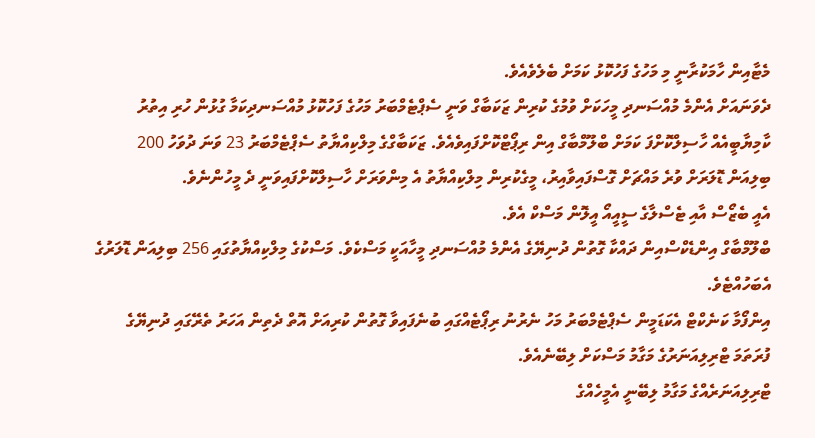މެޓާއިން ހާމަކުރާނީ މި މަހުގެ ފަހުކޮޅު ކަމަށް ބެލެވެއެވެ.
ދެވަނައަށް އެންމެ މުއްސަނދި މީހަކަށް ވުމުގެ ކުރިން ޒަކަބާގް ވަނީ ސެޕްޓެމްބަރު މަހުގެ ފަހުކޮޅު މުއްސަނދިކަމާ ގުޅުން ހުރި އިތުރު ކާމިޔާބީއެއް ހާސިލްކޮށްފަ ކަމަށް ބްލޫމްބާގް އިން ރިޕޯޓްކޮށްފައިވެއެވެ. ޒަކަބާގްގެ މިލްކިއްޔާތު ސެޕްޓެމްބަރު 23 ވަނަ ދުވަހު 200 ބިލިއަން ޑޮލަރަށް ވުރެ މައްޗަށް ގޮސްފައިވާއިރު، މީގެކުރިން މިލްކިއްޔާތު އެ މިންވަރަށް ހާސިލްކޮށްފައިވަނީ ދެ މީހުންނެވެ.
އެއީ ބެޒޯސް އާއި ޓެސްލާގެ ސީއީއޯ އީލޮން މަސްކް އެވެ.
ބްލޫމްބާގް އިންޑެކްސްއިން ދައްކާ ގޮތުން ދުނިޔޭގެ އެންމެ މުއްސަނދި މީހާއަކީ މަސްކެވެ. މަސްކުގެ މިލްކިއްޔާތުގައި 256 ބިލިއަން ޑޮލަރުގެ އެބަހުއްޓެވެ.
އިންފޯމާ ކަނެކްޓް އެކަޑަމީން ސެޕްޓެމްބަރު މަހު ނެރުނު ރިޕޯޓެއްގައި ބުނެފައިވާ ގޮތުން ކުރިއަށް އޮތް ދެތިން އަހަރު ތެރޭގައި ދުނިޔޭގެ ފުރަތަމަ ޓްރިލިއަނަރުގެ މަގާމު މަސްކަށް ލިބޭނެއެވެ.
ޓްރިލިއަނަރެއްގެ މަގާމު ލިބޭނީ އެމީހެއްގެ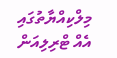މިލްކިއްޔާތުގައި އެއް ޓްރިލިއަން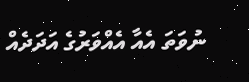ނުވަތަ އެއާ އެއްވަރުގެ އަދަދެއް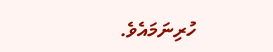ހުރިނަމައެވެ.